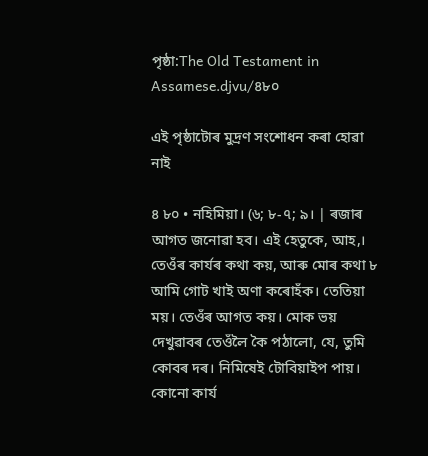পৃষ্ঠা:The Old Testament in Assamese.djvu/৪৮০

এই পৃষ্ঠাটোৰ মুদ্ৰণ সংশোধন কৰা হোৱা নাই

৪ ৮০ • নহিমিয়া। (৬; ৮-৭; ৯। | ৰজাৰ আগত জনোৱা হব। এই হেতুকে, আহ,। তেওঁৰ কাৰ্যৰ কথা কয়, আৰু মোৰ কথা ৮ আমি গোট খাই অণা কৰোহঁক। তেতিয়া ময়। তেওঁৰ আগত কয়। মোক ভয় দেখুৱাবৰ তেওঁলৈ কৈ পঠালো, যে, তুমি কোবৰ দৰ। নিমিষেই টোবিয়াইপ পায়। কোনো কাৰ্য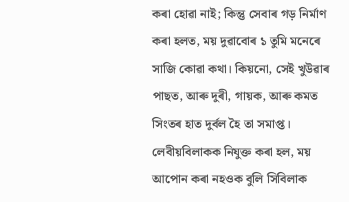কৰা হোৱা নাই; কিন্তু সেবাৰ গড় নিৰ্মাণ কৰা হলত, ময় দুৱাবোৰ ১ তুমি মনেৰে সাজি কোৱা কথা। কিয়নো, সেই খুউৱাৰ পাছত, আৰু দুৰী, গায়ক, আৰু কমত সিংতৰ হাত দুৰ্বল হৈ তা সমাপ্ত। লেবীয়বিলাকক নিযুক্ত কৰা হল, ময় আপোন কৰা নহওক বুলি সিবিলাক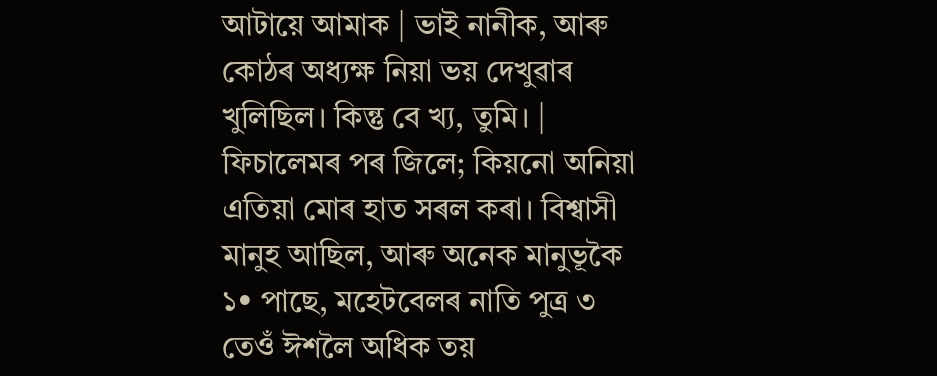আটায়ে আমাক | ভাই নানীক, আৰু কোঠৰ অধ্যক্ষ নিয়া ভয় দেখুৱাৰ খুলিছিল। কিন্তু বে খ্য, তুমি। | ফিচালেমৰ পৰ জিলে; কিয়নো অনিয়া এতিয়া মোৰ হাত সৰল কৰা। বিশ্বাসী মানুহ আছিল, আৰু অনেক মানুভূকৈ ১• পাছে, মহেটবেলৰ নাতি পুত্ৰ ৩ তেওঁ ঈশলৈ অধিক তয়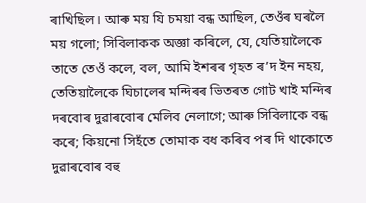ৰাখিছিল। আৰু ময় যি চময়া বন্ধ আছিল, তেওঁৰ ঘৰলৈ ময় গলো; সিবিলাকক অজ্ঞা কৰিলে, যে, যেতিয়ালৈকে তাতে তেওঁ কলে, বল, আমি ইশৰৰ গৃহত ৰ’দ ইন নহয়, তেতিয়ালৈকে ঘিচালেৰ মন্দিৰৰ ভিতৰত গোট খাই মন্দিৰ দৰবোৰ দুৱাৰবোৰ মেলিব নেলাগে; আৰু সিবিলাকে বন্ধ কৰে; কিয়নো সিহঁতে তোমাক বধ কৰিব পৰ দি থাকোতে দুৱাৰবোৰ বহু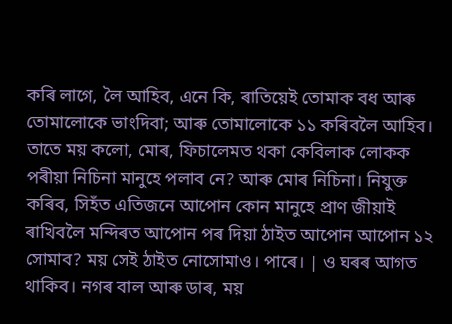কৰি লাগে, লৈ আহিব, এনে কি, ৰাতিয়েই তোমাক বধ আৰু তোমালোকে ভাংদিবা; আৰু তোমালোকে ১১ কৰিবলৈ আহিব। তাতে ময় কলো, মোৰ, ফিচালেমত থকা কেবিলাক লোকক পৰীয়া নিচিনা মানুহে পলাব নে? আৰু মোৰ নিচিনা। নিযুক্ত কৰিব, সিহঁত এতিজনে আপোন কোন মানুহে প্ৰাণ জীয়াই ৰাখিবলৈ মন্দিৰত আপোন পৰ দিয়া ঠাইত আপোন আপোন ১২ সোমাব? ময় সেই ঠাইত নোসোমাও। পাৰে। | ও ঘৰৰ আগত থাকিব। নগৰ বাল আৰু ডাৰ, ময়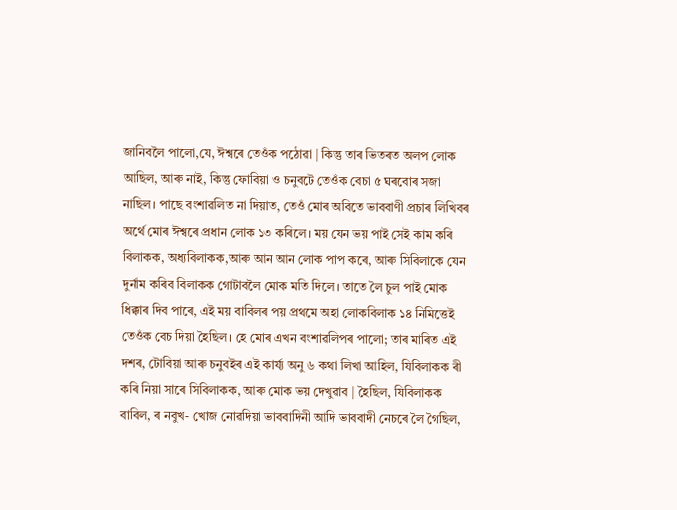জানিবলৈ পালো,যে, ঈশ্বৰে তেওঁক পঠোৱা | কিন্তু তাৰ ভিতৰত অলপ লোক আছিল, আৰু নাই, কিন্তু ফোবিয়া ও চনুবটে তেওঁক বেচা ৫ ঘৰবোৰ সজা নাছিল। পাছে বংশাৱলিত না দিয়াত, তেওঁ মোৰ অবিতে ভাববাণী প্ৰচাৰ লিখিবৰ অৰ্থে মোৰ ঈশ্বৰে প্ৰধান লোক ১৩ কৰিলে। ময় যেন ভয় পাই সেই কাম কৰি বিলাকক, অধ্যবিলাকক,আৰু আন আন লোক পাপ কৰে, আৰু সিবিলাকে যেন দুৰ্নাম কৰিব বিলাকক গোটাবলৈ মোক মতি দিলে। তাতে লৈ চুল পাই মোক ধিক্কাৰ দিব পাৰে, এই ময় বাবিলৰ পয় প্ৰথমে অহা লোকবিলাক ১৪ নিমিত্তেই তেওঁক বেচ দিয়া হৈছিল। হে মোৰ এখন বংশাৱলিপৰ পালো; তাৰ মাৰিত এই দশৰ, টোবিয়া আৰু চনুবইৰ এই কাৰ্য্য অনু ৬ কথা লিখা আহিল, যিবিলাকক ৰী কৰি নিয়া সাৰে সিবিলাকক, আৰু মোক ভয় দেখুৱাব | হৈছিল, যিবিলাকক বাবিল, ৰ নবুখ- খোজ নোৱদিয়া ভাববাদিনী আদি ভাববাদী নেচৰে লৈ গৈছিল,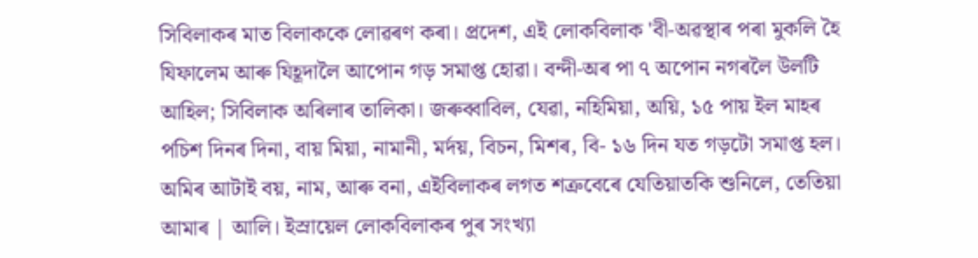সিবিলাকৰ মাত বিলাককে লোৱৰণ কৰা। প্ৰদেশ, এই লোকবিলাক 'বী-অৱস্থাৰ পৰা মুকলি হৈ যিফালেম আৰু যিহূদালৈ আপোন গড় সমাপ্ত হোৱা। বন্দী-অৰ পা ৭ অপোন নগৰলৈ উলটি আহিল; সিবিলাক অৰিলাৰ তালিকা। জৰুব্বাবিল, যেৱা, নহিমিয়া, অয়ি, ১৫ পায় ইল মাহৰ পচিশ দিনৰ দিনা, বায় মিয়া, নামানী, মৰ্দয়, বিচন, মিশৰ, বি- ১৬ দিন যত গড়টো সমাপ্ত হল। অমিৰ আটাই বয়, নাম, আৰু বনা, এইবিলাকৰ লগত শত্ৰুবেৰে যেতিয়াতকি শুনিলে, তেতিয়া আমাৰ | আলি। ইস্ৰায়েল লোকবিলাকৰ পুৰ সংখ্যা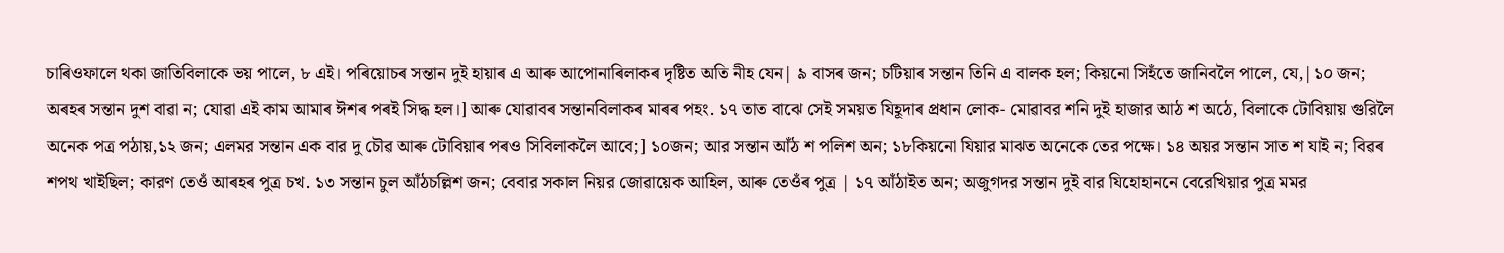চাৰিওফালে থকা জাতিবিলাকে ভয় পালে, ৮ এই। পৰিয়োচৰ সন্তান দুই হায়াৰ এ আৰু আপোনাৰিলাকৰ দৃষ্টিত অতি নীহ যেন| ৯ বাসৰ জন; চটিয়াৰ সন্তান তিনি এ বালক হল; কিয়নো সিহঁতে জানিবলৈ পালে, যে,|১০ জন; অৰহৰ সন্তান দুশ বাৱা ন; যোৱা এই কাম আমাৰ ঈশৰ পৰই সিদ্ধ হল।] আৰু যোৱাবৰ সন্তানবিলাকৰ মাৰৰ পহং. ১৭ তাত বাঝে সেই সময়ত যিহূদাৰ প্রধান লোক- মোৱাবর শনি দুই হাজার আঠ শ অঠে, বিলাকে টোবিয়ায় গুরিলৈ অনেক পত্র পঠায়,১২ জন; এলমর সন্তান এক বার দু চৌৱ আৰু টোবিয়াৰ পৰও সিবিলাকলৈ আবে;] ১০জন; আর সন্তান আঁঠ শ পলিশ অন; ১৮কিয়নো যিয়ার মাঝত অনেকে তের পক্ষে। ১৪ অয়র সন্তান সাত শ যাই ন; বিৱৰ শপথ খাইছিল; কারণ তেওঁ আৰহৰ পুত্ৰ চখ. ১৩ সন্তান চুল আঁঠচল্লিশ জন; বেবার সকাল নিয়র জোৱায়েক আহিল, আৰু তেওঁৰ পুত্ৰ | ১৭ আঁঠাইত অন; অজুগদর সন্তান দুই বার যিহোহাননে বেরেখিয়ার পুত্র মমর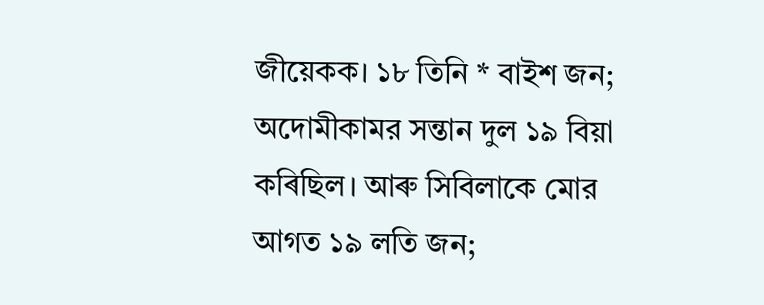জীয়েকক। ১৮ তিনি * বাইশ জন; অদোমীকামর সন্তান দুল ১৯ বিয়া কৰিছিল। আৰু সিবিলাকে মোর আগত ১৯ লতি জন;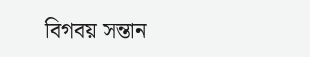বিগবয় সন্তান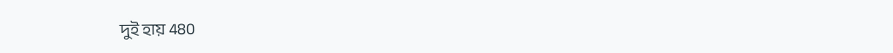দুই হায় 480